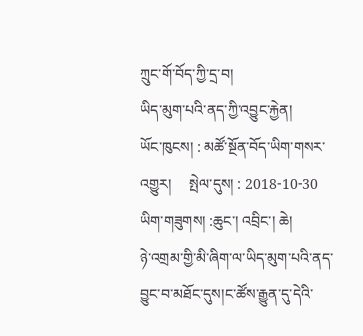ཀྲུང་གོ་བོད་ཀྱི་དྲ་བ།
ཡིད་མུག་པའི་ནད་ཀྱི་འབྱུང་རྐྱེན།
ཡོང་ཁུངས། : མཚོ་སྔོན་བོད་ཡིག་གསར་འགྱུར།     སྤེལ་དུས། : 2018-10-30
ཡིག་གཟུགས། :ཆུང་། འབྲིང་། ཆེ།
ཉེ་འགྲམ་གྱི་མི་ཞིག་ལ་ཡིད་མུག་པའི་ནད་བྱུང་བ་མཐོང་དུས།ང་ཚོས་རྒྱུན་དུ་དེའི་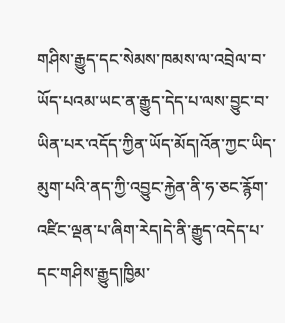གཤིས་རྒྱུད་དང་སེམས་ཁམས་ལ་འབྲེལ་བ་ཡོད་པའམ་ཡང་ན་རྒྱུད་དེད་པ་ལས་བྱུང་བ་ཡིན་པར་འདོད་ཀྱིན་ཡོད་མོད།འོན་ཀྱང་ཡིད་མུག་པའི་ནད་ཀྱི་འབྱུང་རྐྱེན་ནི་ཧ་ཅང་རྙོག་འཛིང་ལྡན་པ་ཞིག་རེད།དེ་ནི་རྒྱུད་འདེད་པ་དང་གཤིས་རྒྱུད།ཁྱིམ་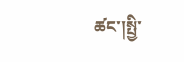ཚང་།སྤྱི་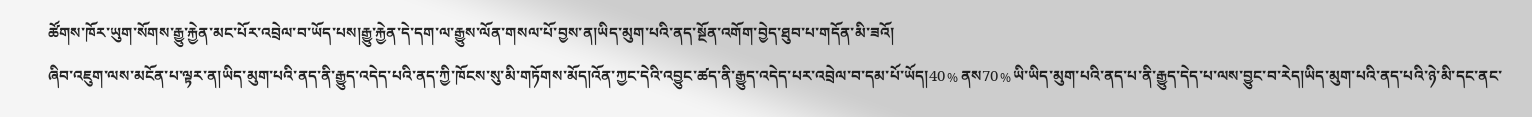ཚོགས་ཁོར་ཡུག་སོགས་རྒྱུ་རྐྱེན་མང་པོར་འབྲེལ་བ་ཡོད་པས།རྒྱུ་རྐྱེན་དེ་དག་ལ་རྒྱུས་ལོན་གསལ་པོ་བྱས་ན།ཡིད་མུག་པའི་ནད་སྔོན་འགོག་བྱེད་ཐུབ་པ་གདོན་མི་ཟའོ།
ཞིབ་འཇུག་ལས་མངོན་པ་ལྟར་ན།ཡིད་མུག་པའི་ནད་ནི་རྒྱུད་འདེད་པའི་ནད་ཀྱི་ཁོངས་སུ་མི་གཏོགས་མོད།འོན་ཀྱང་དེའི་འབྱུང་ཚད་ནི་རྒྱུད་འདེད་པར་འབྲེལ་བ་དམ་པོ་ཡོད།40﹪ནས70﹪ཡི་ཡིད་མུག་པའི་ནད་པ་ནི་རྒྱུད་དེད་པ་ལས་བྱུང་བ་རེད།ཡིད་མུག་པའི་ནད་པའི་ཉེ་མི་དང་ནང་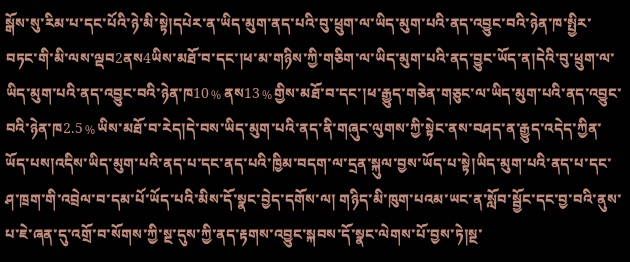སྒོས་སུ་རིམ་པ་དང་པོའི་ཉེ་མི་སྟེ།དཔེར་ན་ཡིད་མུག་ནད་པའི་བུ་ཕྲུག་ལ་ཡིད་མུག་པའི་ནད་འབྱུང་བའི་ཉེན་ཁ་སྤྱིར་བཏང་གི་མི་ལས་ལྡབ2ནས4ཡིས་མཐོ་བ་དང་།ཕ་མ་གཉིས་ཀྱི་གཅིག་ལ་ཡིད་མུག་པའི་ནད་བྱུང་ཡོད་ན།དེའི་བུ་ཕྲུག་ལ་ཡིད་མུག་པའི་ནད་འབྱུང་བའི་ཉེན་ཁ10﹪ནས13﹪གྱིས་མཐོ་བ་དང་།ཕ་རྒྱུད་གཅེན་གཅུང་ལ་ཡིད་མུག་པའི་ནད་འབྱུང་བའི་ཉེན་ཁ2.5﹪ཡིས་མཐོ་བ་རེད།དེ་བས་ཡིད་མུག་པའི་ནད་ནི་གཞུང་ལུགས་ཀྱི་སྟེང་ནས་བཤད་ན་རྒྱུད་འདེད་ཀྱིན་ཡོད་པས།འདིས་ཡིད་མུག་པའི་ནད་པ་དང་ནད་པའི་ཁྱིམ་བདག་ལ་དྲན་སྐུལ་བྱས་ཡོད་པ་སྟེ།ཡིད་མུག་པའི་ནད་པ་དང་ཤ་ཁྲག་གི་འབྲེལ་བ་དམ་པོ་ཡོད་པའི་མིས་དོ་སྣང་བྱེད་དགོས་ལ། གཉིད་མི་ཁུག་པའམ་ཡང་ན་སློབ་སྦྱོང་དང་བྱ་བའི་ནུས་པ་ཇེ་ཞན་དུ་འགྲོ་བ་སོགས་ཀྱི་སྔ་དུས་ཀྱི་ནད་རྟགས་འབྱུང་སྐབས་དོ་སྣང་ལེགས་པོ་བྱས་ཏེ།སྔ་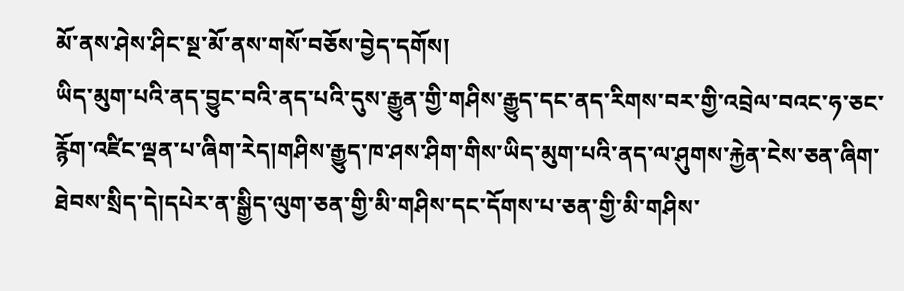མོ་ནས་ཤེས་ཤིང་སྔ་མོ་ནས་གསོ་བཅོས་བྱེད་དགོས།
ཡིད་མུག་པའི་ནད་བྱུང་བའི་ནད་པའི་དུས་རྒྱུན་གྱི་གཤིས་རྒྱུད་དང་ནད་རིགས་བར་གྱི་འབྲེལ་བའང་ཧ་ཅང་རྙོག་འཛིང་ལྡན་པ་ཞིག་རེད།གཤིས་རྒྱུད་ཁ་ཤས་ཤིག་གིས་ཡིད་མུག་པའི་ནད་ལ་ཤུགས་རྐྱེན་ངེས་ཅན་ཞིག་ཐེབས་སྲིད་དེ།དཔེར་ན་སྒྱིད་ལུག་ཅན་གྱི་མི་གཤིས་དང་དོགས་པ་ཅན་གྱི་མི་གཤིས་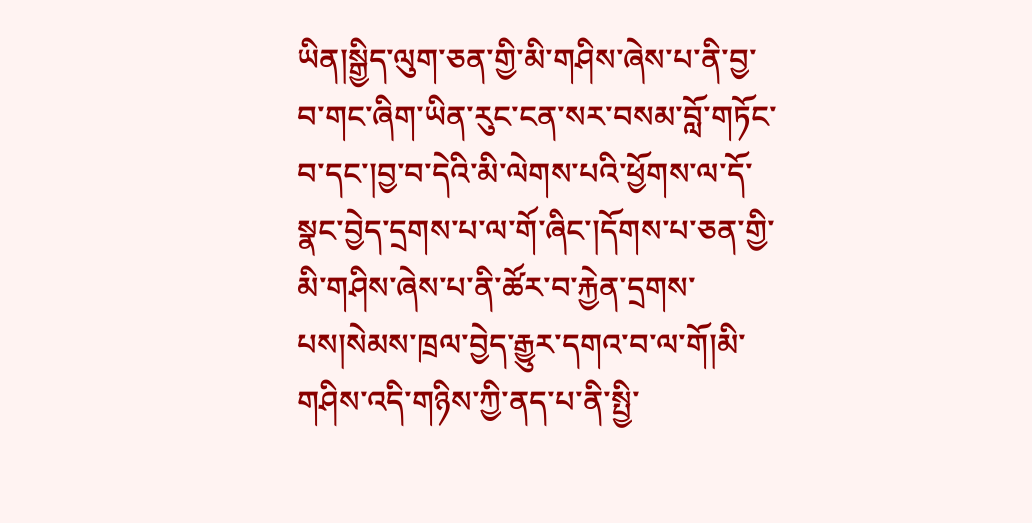ཡིན།སྒྱིད་ལུག་ཅན་གྱི་མི་གཤིས་ཞེས་པ་ནི་བྱ་བ་གང་ཞིག་ཡིན་རུང་ངན་སར་བསམ་བློ་གཏོང་བ་དང་།བྱ་བ་དེའི་མི་ལེགས་པའི་ཕྱོགས་ལ་དོ་སྣང་བྱེད་དྲགས་པ་ལ་གོ་ཞིང་།དོགས་པ་ཅན་གྱི་མི་གཤིས་ཞེས་པ་ནི་ཚོར་བ་རྐྱེན་དྲགས་པས།སེམས་ཁྲལ་བྱེད་རྒྱུར་དགའ་བ་ལ་གོ།མི་གཤིས་འདི་གཉིས་ཀྱི་ནད་པ་ནི་སྤྱི་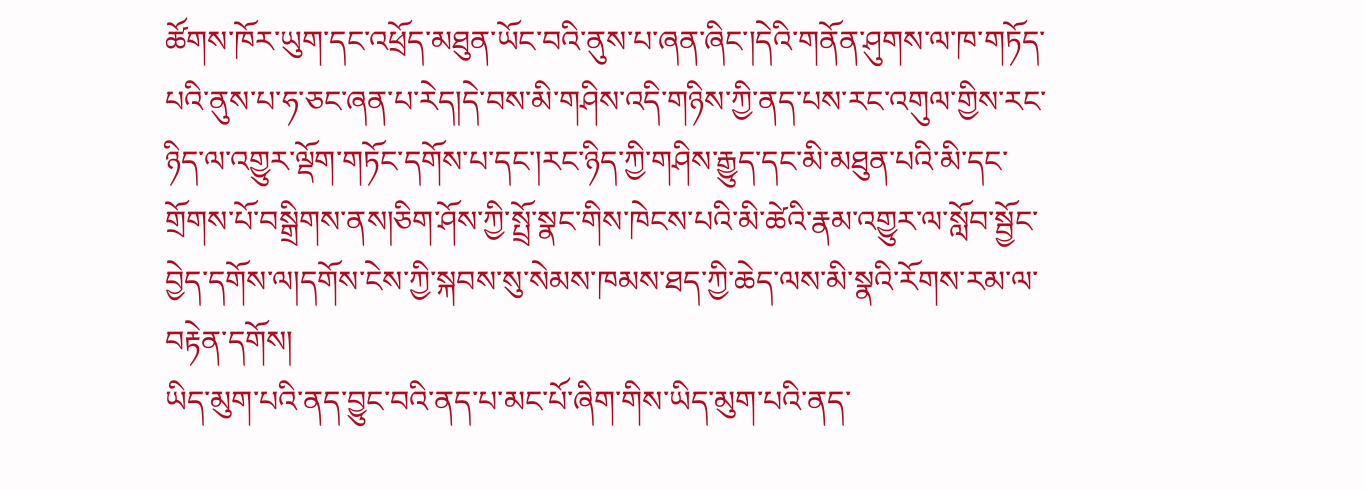ཚོགས་ཁོར་ཡུག་དང་འཕྲོད་མཐུན་ཡོང་བའི་ནུས་པ་ཞན་ཞིང་།དེའི་གནོན་ཤུགས་ལ་ཁ་གཏོད་པའི་ནུས་པ་ཧ་ཅང་ཞན་པ་རེད།དེ་བས་མི་གཤིས་འདི་གཉིས་ཀྱི་ནད་པས་རང་འགུལ་གྱིས་རང་ཉིད་ལ་འགྱུར་ལྡོག་གཏོང་དགོས་པ་དང་།རང་ཉིད་ཀྱི་གཤིས་རྒྱུད་དང་མི་མཐུན་པའི་མི་དང་གྲོགས་པོ་བསྒྲིགས་ནས།ཅིག་ཤོས་ཀྱི་སྤྲོ་སྣང་གིས་ཁེངས་པའི་མི་ཚེའི་རྣམ་འགྱུར་ལ་སློབ་སྦྱོང་བྱེད་དགོས་ལ།དགོས་ངེས་ཀྱི་སྐབས་སུ་སེམས་ཁམས་ཐད་ཀྱི་ཆེད་ལས་མི་སྣའི་རོགས་རམ་ལ་བརྟེན་དགོས།
ཡིད་མུག་པའི་ནད་བྱུང་བའི་ནད་པ་མང་པོ་ཞིག་གིས་ཡིད་མུག་པའི་ནད་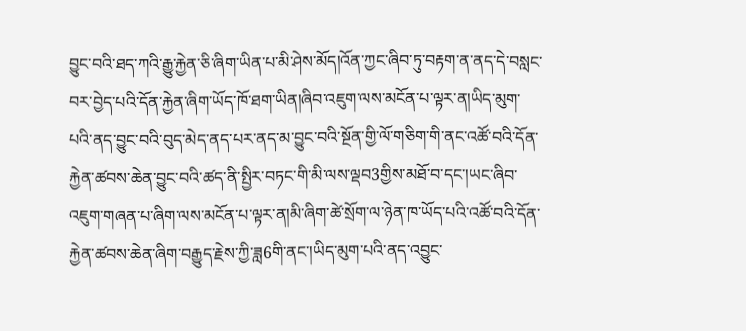བྱུང་བའི་ཐད་ཀའི་རྒྱུ་རྐྱེན་ཅི་ཞིག་ཡིན་པ་མི་ཤེས་མོད།འོན་ཀྱང་ཞིབ་ཏུ་བརྟག་ན་ནད་དེ་བསླང་བར་བྱེད་པའི་དོན་རྐྱེན་ཞིག་ཡོད་ཁོ་ཐག་ཡིན།ཞིབ་འཇུག་ལས་མངོན་པ་ལྟར་ན།ཡིད་མུག་པའི་ནད་བྱུང་བའི་བུད་མེད་ནད་པར་ནད་མ་བྱུང་བའི་སྔོན་གྱི་ལོ་གཅིག་གི་ནང་འཚོ་བའི་དོན་རྐྱེན་ཚབས་ཆེན་བྱུང་བའི་ཚད་ནི་སྤྱིར་བཏང་གི་མི་ལས་ལྡབ3གྱིས་མཐོ་བ་དང་།ཡང་ཞིབ་འཇུག་གཞན་པ་ཞིག་ལས་མངོན་པ་ལྟར་ན།མི་ཞིག་ཚེ་སྲོག་ལ་ཉེན་ཁ་ཡོད་པའི་འཚོ་བའི་དོན་རྐྱེན་ཚབས་ཆེན་ཞིག་བརྒྱུད་རྗེས་ཀྱི་ཟླ6གི་ནང་།ཡིད་མུག་པའི་ནད་འབྱུང་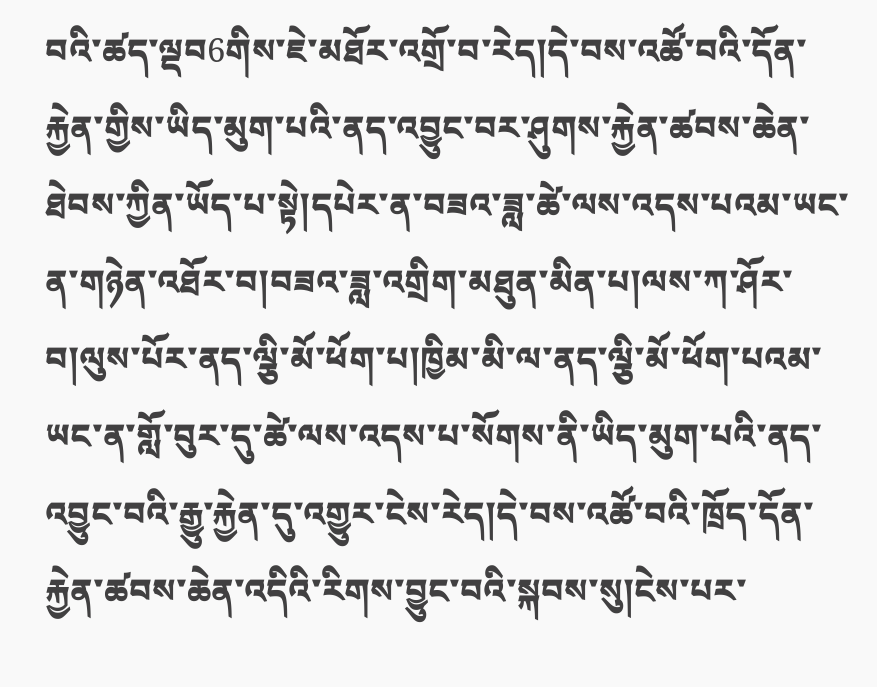བའི་ཚད་ལྡབ6གིས་ཇེ་མཐོར་འགྲོ་བ་རེད།དེ་བས་འཚོ་བའི་དོན་རྐྱེན་གྱིས་ཡིད་མུག་པའི་ནད་འབྱུང་བར་ཤུགས་རྐྱེན་ཚབས་ཆེན་ཐེབས་ཀྱིན་ཡོད་པ་སྟེ།དཔེར་ན་བཟའ་ཟླ་ཚེ་ལས་འདས་པའམ་ཡང་ན་གཉེན་འཐོར་བ།བཟའ་ཟླ་འགྲིག་མཐུན་མིན་པ།ལས་ཀ་ཤོར་བ།ལུས་པོར་ནད་ལྕི་མོ་ཕོག་པ།ཁྱིམ་མི་ལ་ནད་ལྕི་མོ་ཕོག་པའམ་ཡང་ན་གློ་བུར་དུ་ཚེ་ལས་འདས་པ་སོགས་ནི་ཡིད་མུག་པའི་ནད་འབྱུང་བའི་རྒྱུ་རྐྱེན་དུ་འགྱུར་ངེས་རེད།དེ་བས་འཚོ་བའི་ཁྲོད་དོན་རྐྱེན་ཚབས་ཆེན་འདིའི་རིགས་བྱུང་བའི་སྐབས་སུ།ངེས་པར་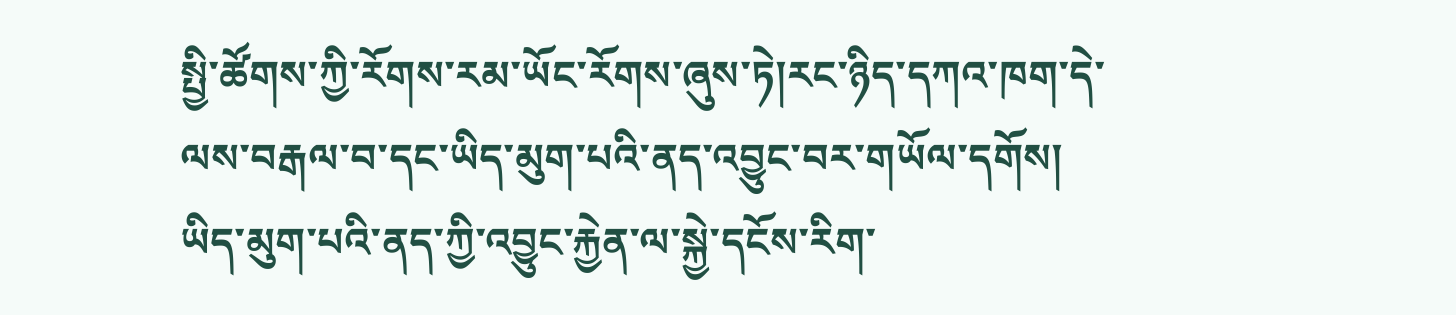སྤྱི་ཚོགས་ཀྱི་རོགས་རམ་ཡོང་རོགས་ཞུས་ཏེ།རང་ཉིད་དཀའ་ཁག་དེ་ལས་བརྒལ་བ་དང་ཡིད་མུག་པའི་ནད་འབྱུང་བར་གཡོལ་དགོས།
ཡིད་མུག་པའི་ནད་ཀྱི་འབྱུང་རྐྱེན་ལ་སྐྱེ་དངོས་རིག་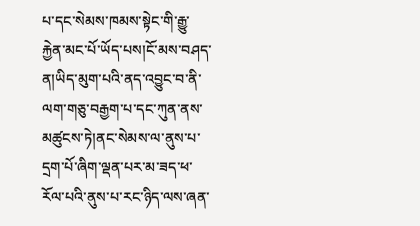པ་དང་སེམས་ཁམས་སྟེང་གི་རྒྱུ་རྐྱེན་མང་པོ་ཡོད་པས།ངོ་མས་བཤད་ན།ཡིད་མུག་པའི་ནད་འབྱུང་བ་ནི་ལག་གཅུ་བརྒྱག་པ་དང་ཀུན་ནས་མཚུངས་ཏེ།ནང་སེམས་ལ་ནུས་པ་དྲག་པོ་ཞིག་ལྡན་པར་མ་ཟད་ཕ་རོལ་པའི་ནུས་པ་རང་ཉིད་ལས་ཞན་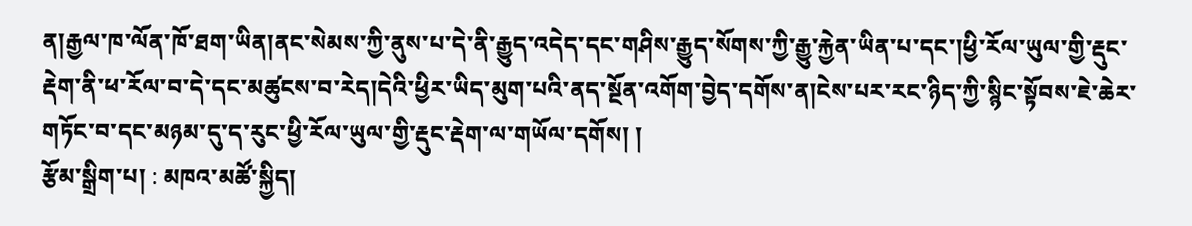ན།རྒྱལ་ཁ་ལོན་ཁོ་ཐག་ཡིན།ནང་སེམས་ཀྱི་ནུས་པ་དེ་ནི་རྒྱུད་འདེད་དང་གཤིས་རྒྱུད་སོགས་ཀྱི་རྒྱུ་རྐྱེན་ཡིན་པ་དང་།ཕྱི་རོལ་ཡུལ་གྱི་རྡུང་རྡེག་ནི་ཕ་རོལ་བ་དེ་དང་མཚུངས་བ་རེད།དེའི་ཕྱིར་ཡིད་མུག་པའི་ནད་སྔོན་འགོག་བྱེད་དགོས་ན།ངེས་པར་རང་ཉིད་ཀྱི་སྙིང་སྟོབས་ཇེ་ཆེར་གཏོང་བ་དང་མཉམ་དུ་ད་རུང་ཕྱི་རོལ་ཡུལ་གྱི་རྡུང་རྡེག་ལ་གཡོལ་དགོས། །
རྩོམ་སྒྲིག་པ། : མཁའ་མཚོ་སྐྱིད།